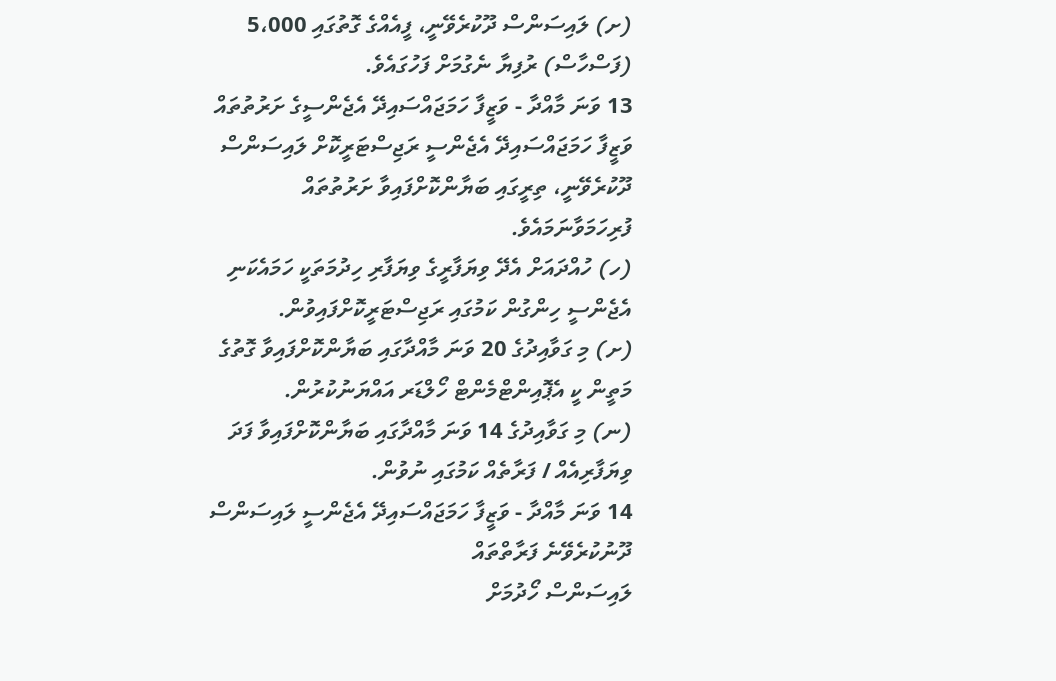(ށ) ލައިސަންސް ދޫކުރެވޭނީ، ފީއެއްގެ ގޮތުގައި 5،000 (ފަސްހާސް) ރުފިޔާ ނެގުމަށް ފަހުގައެވެ.
13 ވަނަ މާއްދާ - ވަޒީފާ ހަމަޖައްސައިދޭ އެޖެންސީގެ ށަރުތުތައް
ވަޒީފާ ހަމަޖައްސައިދޭ އެޖެންސީ ރަޖިސްޓަރީކޮށް ލައިސަންސް ދޫކުރެވޭނީ، ތިރީގައި ބަޔާންކޮށްފައިވާ ށަރުތުތައް ފުރިހަމަވާނަމައެވެ.
(ހ) ހުއްދައަށް އެދޭ ވިޔަފާރީގެ ވިޔަފާރި ހިދުމަތަކީ ހަމައެކަނި އެޖެންސީ ހިންގުން ކަމުގައި ރަޖިސްޓަރީކޮށްފައިވުން.
(ށ) މި ގަވާއިދުގެ 20 ވަނަ މާއްދާގައި ބަޔާންކޮށްފައިވާ ގޮތުގެ މަތީން ކީ އެޕޮއިންޓްމެންޓް ހޯލްޑަރ އައްޔަނުކުރުން.
(ނ) މި ގަވާއިދުގެ 14 ވަނަ މާއްދާގައި ބަޔާންކޮށްފައިވާ ފަދަ ވިޔަފާރިއެއް / ފަރާތެއް ކަމުގައި ނުވުން.
14 ވަނަ މާއްދާ - ވަޒީފާ ހަމަޖައްސައިދޭ އެޖެންސީ ލައިސަންސް ދޫނުކުރެވޭނެ ފަރާތްތައް
ލައިސަންސް ހޯދުމަށް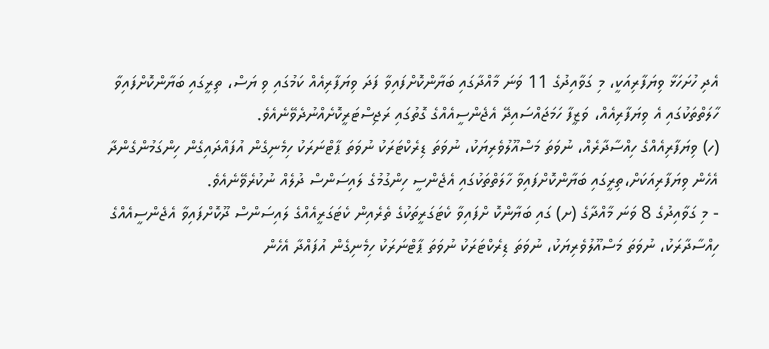އެދި ހުށަހަޅާ ވިޔަފާރިއަކީ، މި ގަވާއިދުގެ 11 ވަނަ މާއްދާގައި ބަޔާންކޮށްފައިވާ ފަދަ ވިޔަފާރިއެއް ކަމުގައި ވި ޔަސް، ތިރީގައި ބަޔާންކޮށްފައިވާ ހާލަތްތަކުގައި އެ ވިޔަފާރިއެއް، ވަޒީފާ ހަމަޖައްސައިދޭ އެޖެންސީއެއްގެ ގޮތުގައި ރަޖިސްޓަރީކޮށެއްނުދެވޭނެއެވެ.
(ހ) ވިޔަފާރިއެއްގެ ހިއްސާދާރެއް، ނުވަތަ މަސްއޫލުވެރިޔަކު، ނުވަތަ ޑިރެކްޓަރަކު ނުވަތަ ޕާޓްނަރަކު ހިމެނިގެން އުފައްދައިގެން ހިންގަމުންގެންދާ އެހެން ވިޔަފާރިއަކަށް،ތިރީގައި ބަޔާންކޮށްފައިވާ ހާލަތްތަކުގައި އެޖެންސީ ހިންގުމުގެ ލައިސަންސް ދުލެއް ނުކުރެވޭނެއެވެ.
- މި ގަވާއިދުގެ 8 ވަނަ މާއްދާގެ (ށ) ގައި ބަޔާންކޮ ށްފައިވާ ކެޓަގަރީތަކުގެ ތެރެއިން ކެޓަގަރީއެއްގެ ލައިސަންސް ދޫކޮށްފައިވާ އެޖެންސީއެއްގެ ހިއްސާދާރަކު، ނުވަތަ މަސްއޫލުވެރިޔަކު، ނުވަތަ ޑިރެކްޓަރަކު ނުވަތަ ޕާޓްނަރަކު ހިމެނިގެން އުފައްދާ އެހެން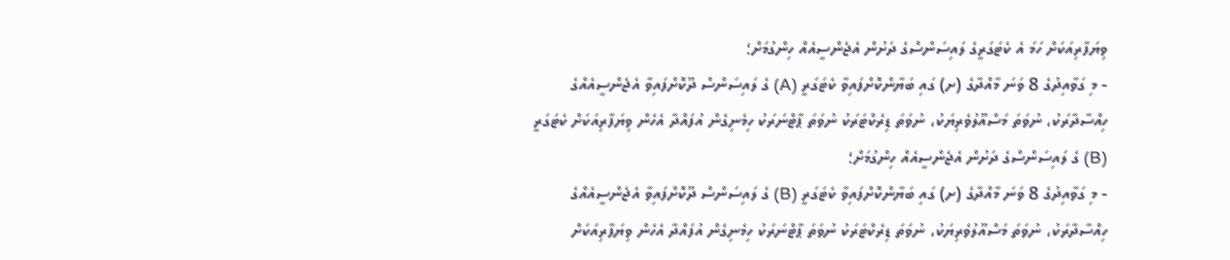ވިޔަފާރިއަކަށް ހަމަ އެ ކެޓަގަރީގެ ލައިސަންސްގެ ދަށުން އެޖެންސީއެއް ހިންގުމަށް؛
- މި ގަވާއިދުގެ 8 ވަނަ މާއްދާގެ (ށ) ގައި ބަޔާންކޮށްފައިވާ ކެޓަގަރީ (A) ގެ ލައިސަންސް ދޫކޮށްފައިވާ އެޖެންސީއެއްގެ ހިއްސާދާރަކު، ނުވަތަ މަސްއޫލުވެރިޔަކު، ނުވަތަ ޑިރެކްޓަރަކު ނުވަތަ ޕާޓްނަރަކު ހިމެނިގެން އުފައްދާ އެހެން ވިޔަފާރިއަކަށް ކެޓަގަރީ (B) ގެ ލައިސަންސްގެ ދަށުން އެޖެންސީއެއް ހިންގުމަށް؛
- މި ގަވާއިދުގެ 8 ވަނަ މާއްދާގެ (ށ) ގައި ބަޔާންކޮށްފައިވާ ކެޓަގަރީ (B) ގެ ލައިސަންސް ދޫކޮށްފައިވާ އެޖެންސީއެއްގެ ހިއްސާދާރަކު، ނުވަތަ މަސްއޫލުވެރިޔަކު، ނުވަތަ ޑިރެކްޓަރަކު ނުވަތަ ޕާޓްނަރަކު ހިމެނިގެން އުފައްދާ އެހެން ވިޔަފާރިއަކަށް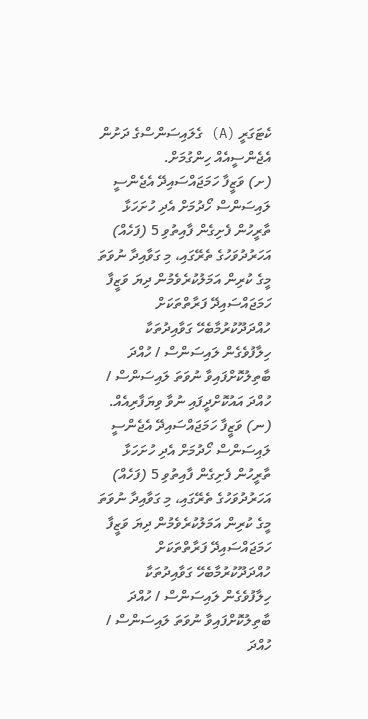ކެޓަގަރީ (A) ގެލައިސަންސްގެ ދަށުން އެޖެންސީއެއް ހިންގުމަށް.
(ށ) ވަޒީފާ ހަމަޖައްސައިދޭ އެޖެންސީ ލައިސަންސް ހޯދުމަށް އެދި ހުށަހަޅާ ތާރީހުން ފެށިގެން ފާއިތުވި 5 (ފަހެއް) އަހަރުދުވަހުގެ ތެރޭގައި، މި ގަވާއިދާ ނުވަތަ މީގެ ކުރިން އަމަލުކުރެވެމުން ދިޔަ ވަޒީފާ ހަމަޖައްސައިދޭ ފަރާތްތަކަށް ހުއްދަދޫކުރުމާބެހޭ ގަވާއިދުތަކާ ހިލާފުވެގެން ލައިސަންސް / ހުއްދަ ބާތިލުކޮށްފައިވާ ނުވަތަ ލައިސަންސް / ހުއްދަ އައުކޮށްދީފައި ނުވާ ވިޔަފާރިއެއް.
(ނ) ވަޒީފާ ހަމަޖައްސައިދޭ އެޖެންސީ ލައިސަންސް ހޯދުމަށް އެދި ހުށަހަޅާ ތާރީހުން ފެށިގެން ފާއިތުވި 5 (ފަހެއް) އަހަރުދުވަހުގެ ތެރޭގައި، މި ގަވާއިދާ ނުވަތަ މީގެ ކުރިން އަމަލުކުރެވެމުން ދިޔަ ވަޒީފާ ހަމަޖައްސައިދޭ ފަރާތްތަކަށް ހުއްދަދޫކުރުމާބެހޭ ގަވާއިދުތަކާ ހިލާފުވެގެން ލައިސަންސް / ހުއްދަ ބާތިލުކޮށްފައިވާ ނުވަތަ ލައިސަންސް / ހުއްދަ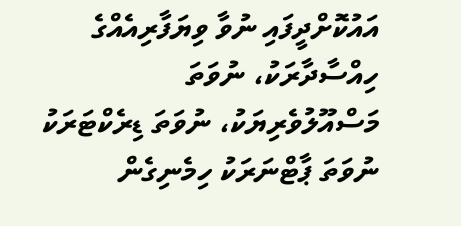އައުކޮށްދީފައި ނުވާ ވިޔަފާރިއެއްގެ ހިއްސާދާރަކު، ނުވަތަ މަސްއޫލުވެރިޔަކު، ނުވަތަ ޑިރެކްޓަރަކު ނުވަތަ ޕާޓްނަރަކު ހިމެނިގެން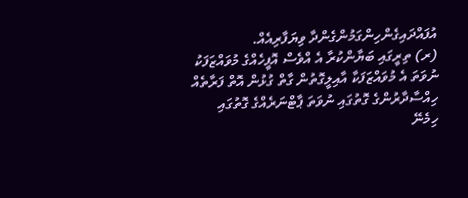އުފައްދައިގެންހިންގަމުންގެންދާ ވިޔަފާރިއެއް.
(ރ) ތިރީގައި ބަޔާންކުރާ އެ އްވެސް އޮފީހެއްގެ މުވައްޒަފަކު ނުވަތަ އެ މުވައްޒަފަކާ އާއިލީގޮތުން ގާތް ގުޅުން އޮތް ފަރާތެއް ހިއްސާދާރުންގެ ގޮތުގައި ނުވަތަ ޕާޓްނަރެއްގެ ގޮތުގައި ހިމެނޭ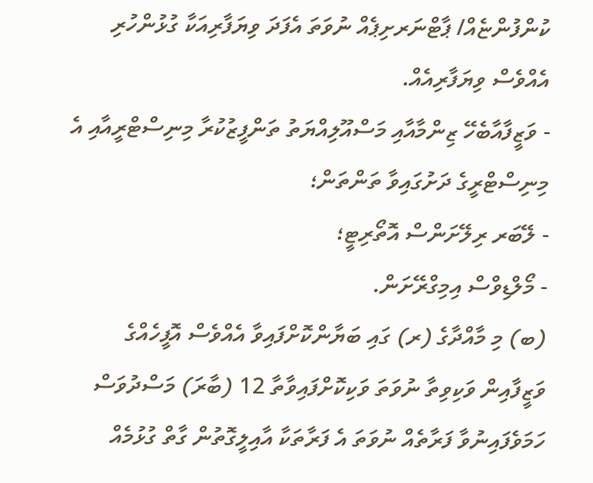ކުންފުންޏެއް/ ޕާޓްނަރށިޕެއް ނުވަތަ އެފަދަ ވިޔަފާރިއަކާ ގުޅުންހުރި އެއްވެސް ވިޔަފާރިއެއް.
- ވަޒީފާއާބެހޭ ޒިންމާއާއި މަސްއޫލިއްޔަތު ތަންފީޒުކުރާ މިނިސްޓްރީއާއި އެ މިނިސްޓްރީގެ ދަށުގައިވާ ތަންތަން؛
- ލޭބަރ ރިލޭށަންސް އޮތޯރިޓީ؛
- މޯލްޑިވްސް އިމިގްރޭށަން.
(ބ) މި މާއްދާގެ (ރ) ގައި ބަޔާންކޮށްފައިވާ އެއްވެސް އޮފީހެއްގެ ވަޒީފާއިން ވަކިވިތާ ނުވަތަ ވަކިކޮށްފައިވާތާ 12 (ބާރަ) މަސްދުވަސް ހަމަވެފައިނުވާ ފަރާތެއް ނުވަތަ އެ ފަރާތަކާ އާއިލީގޮތުން ގާތް ގުޅުމެއް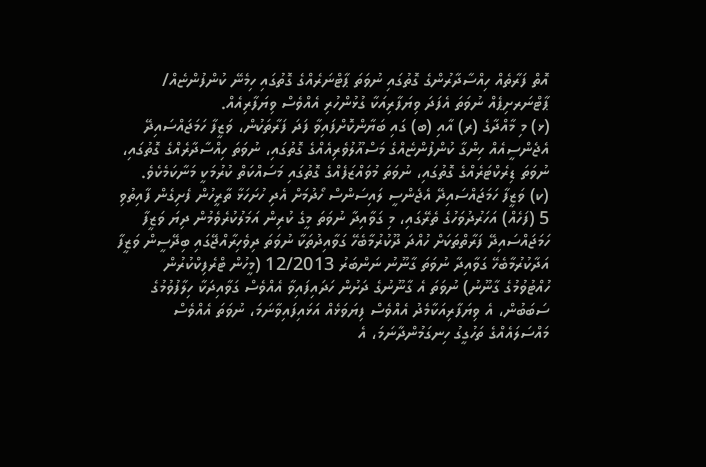އޮތް ފަރާތެއް ހިއްސާދާރުންގެ ގޮތުގައި ނުވަތަ ޕާޓްނަރެއްގެ ގޮތުގައި ހިމެނޭ ކުންފުންޏެއް/ ޕާޓްނަރށިޕެއް ނުވަތަ އެފަދަ ވިޔަފާރިއަކާ ގުޅުންހުރި އެއްވެސް ވިޔަފާރިއެއް.
(ޅ) މި މާއްދާގެ (ރ) އާއި (ބ) ގައި ބަޔާންކޮށްފައިވާ ފަދަ ފަރާތަކުން، ވަޒީފާ ހަމަޖައްސައިދޭ އެޖެންސީއެއް ހިންގާ ކުންފުންޏެއްގެ މަސްއޫލުވެރިއެއްގެ ގޮތުގައި، ނުވަތަ ހިއްސާދާރެއްގެ ގޮތުގައި، ނުވަތަ ޑިރެކްޓަރެއްގެ ގޮތުގައި، ނުވަތަ މުވައްޒަފެއްގެ ގޮތުގައި މަސައްކަތް ކުރުމަކީ މަނާކަމެކެވެ.
(ކ) ވަޒީފާ ހަމަޖައްސައިދޭ އެޖެންސީ ލައިސަންސް ހޯދުމަށް އެދި ހުށަހަޅާ ތާރީހުން ފެށިގެން ފާއިތުވި 5 (ފަހެއް) އަހަރުދުވަހުގެ ތެރޭގައި، މި ގަވާއިދާ ނުވަތަ މީގެ ކުރިން އަމަލުކުރެވެމުން ދިޔަ ވަޒީފާ ހަމަޖައްސައިދޭ ފަރާތްތަކަށް ހުއްދަ ދޫކުރުމާބެހޭ ގަވާއިދުތަކާ ނުވަތަ ދިވެހިރާއްޖޭގައި ބިދޭސީން ވަޒީފާ އަދާކުރުމާބެހޭ ގަވާއިދާ ނުވަތަ ގާނޫނު ނަންބަރު 12/2013 (މީހުން ޓްރެފިކްކުރުން ހުއްޓުވުމުގެ ގާނޫނު) ނުވަތަ އެ ގާނޫނުގެ ދަށުން ހަދައިފައިވާ އެއްވެސް ގަވާއިދަކާ ހިލާފުވުމުގެ ސަބަބުން، އެ ވިޔަފާރިއަކާމެދު އެއްވެސް ފިޔަވަޅެއް އަޅައިފައިވާނަމަ، ނުވަތަ އެއްވެސް މައްސަލައެއްގެ ތަހުގީގު ހިނގަމުންދާނަމަ، އެ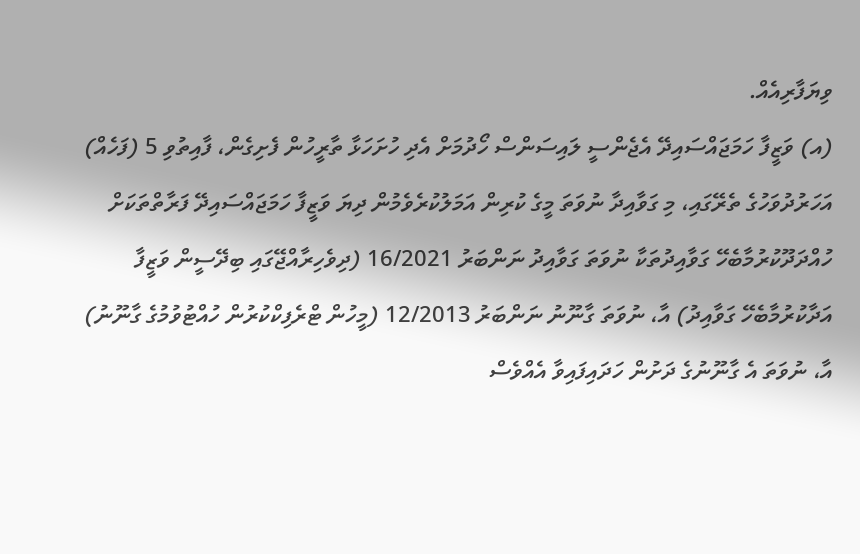ވިޔަފާރިއެއް.
(އ) ވަޒީފާ ހަމަޖައްސައިދޭ އެޖެންސީ ލައިސަންސް ހޯދުމަށް އެދި ހުށަހަޅާ ތާރީހުން ފެށިގެން، ފާއިތުވި 5 (ފަހެއް) އަހަރުދުވަހުގެ ތެރޭގައި، މި ގަވާއިދާ ނުވަތަ މީގެ ކުރިން އަމަލުކުރެވެމުން ދިޔަ ވަޒީފާ ހަމަޖައްސައިދޭ ފަރާތްތަކަށް ހުއްދަދޫކުރުމާބެހޭ ގަވާއިދުތަކާ ނުވަތަ ގަވާއިދު ނަންބަރު 16/2021 (ދިވެހިރާއްޖޭގައި ބިދޭސީން ވަޒީފާ އަދާކުރުމާބެހޭ ގަވާއިދު) އާ، ނުވަތަ ގާނޫނު ނަންބަރު 12/2013 (މީހުން ޓްރެފިކްކުރުން ހުއްޓުވުމުގެ ގާނޫނު) އާ، ނުވަތަ އެ ގާނޫނުގެ ދަށުން ހަދައިފައިވާ އެއްވެސް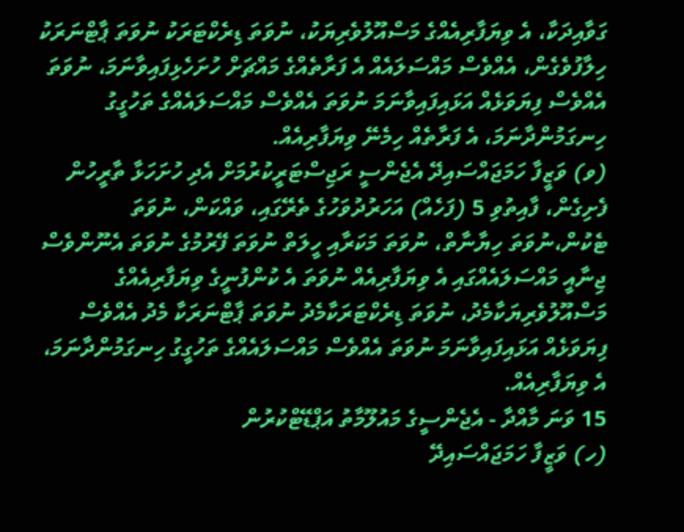ގަވާއިދަކާ، އެ ވިޔަފާރިއެއްގެ މަސްއޫލުވެރިޔަކު، ނުވަތަ ޑިރެކްޓަރަކު ނުވަތަ ޕާޓްނަރަކު ހިލާފުވެގެން، އެއްވެސް މައްސަލައެއް އެ ފަރާތެއްގެ މައްޗަށް ހުށަހެޅިފައިވާނަމަ، ނުވަތަ އެއްވެސް ފިޔަވަޅެއް އަޅައިފައިވާނަމަ ނުވަތަ އެއްވެސް މައްސަލައެއްގެ ތަހުގީގު ހިނގަމުންދާނަމަ، އެ ފަރާތެއް ހިމެނޭ ވިޔަފާރިއެއް.
(ވ) ވަޒީފާ ހަމަޖައްސައިދޭ އެޖެންސީ ރަޖިސްޓަރީކުރުމަށް އެދި ހުށަހަޅާ ތާރީހުން ފެށިގެން، ފާއިތުވި 5 (ފަހެއް) އަހަރުދުވަހުގެ ތެރޭގައި، ވައްކަން، ނުވަތަ ޓެކުން،ނުވަތަ ހިޔާނާތް، ނުވަތަ މަކަރާއި ހީލަތް ނުވަތަ ފޭރުމުގެ ނުވަތަ އެނޫންވެސް ޖިނާއީ މައްސަލައެއްގައި އެ ވިޔަފާރިއެއް ނުވަތަ އެ ކުންފުނީގެ ވިޔަފާރިއެއްގެ މަސްއޫލުވެރިޔަކާމެދު، ނުވަތަ ޑިރެކްޓަރަކާމެދު ނުވަތަ ޕާޓްނަރަކާ މެދު އެއްވެސް ފިޔަވަޅެއް އަޅައިފައިވާނަމަ ނުވަތަ އެއްވެސް މައްސަލައެއްގެ ތަހުގީގު ހިނގަމުންދާނަމަ، އެ ވިޔަފާރިއެއް.
15 ވަނަ މާއްދާ - އެޖެންސީގެ މައުލޫމާތު އަޕްޑޭޓްކުރުން
(ހ) ވަޒީފާ ހަމަޖައްސައިދޭ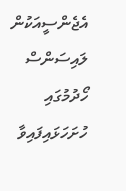އެޖެންސީއަކުން ލައިސަންސް ހޯދުމުގައި ހުށަހަޅައިފައިވާ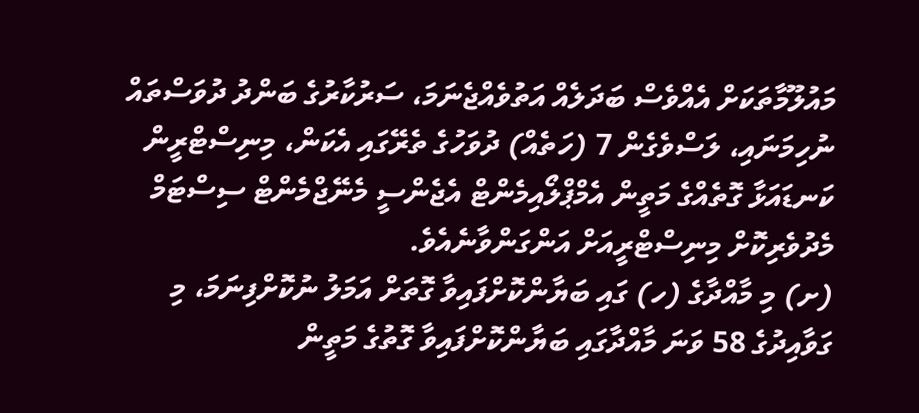މައުލޫމާތަކަށް އެއްވެސް ބަދަލެއް އަތުވެއްޖެނަމަ، ސަރުކާރުގެ ބަންދު ދުވަސްތައް ނުހިމަނައި، ލަސްވެގެން 7 (ހަތެއް) ދުވަހުގެ ތެރޭގައި އެކަން، މިނިސްޓްރީން ކަނޑައަޅާ ގޮތެއްގެ މަތީން އެމްޕްލޯއިމެންޓް އެޖެންސީ މެނޭޖްމެންޓް ސިސްޓަމް މެދުވެރިކޮށް މިނިސްޓްރީއަށް އަންގަންވާނެއެވެ.
(ށ) މި މާއްދާގެ (ހ) ގައި ބަޔާންކޮށްފައިވާ ގޮތަށް އަމަލު ނުކޮށްފިނަމަ، މި ގަވާއިދުގެ 58 ވަނަ މާއްދާގައި ބަޔާންކޮށްފައިވާ ގޮތުގެ މަތީން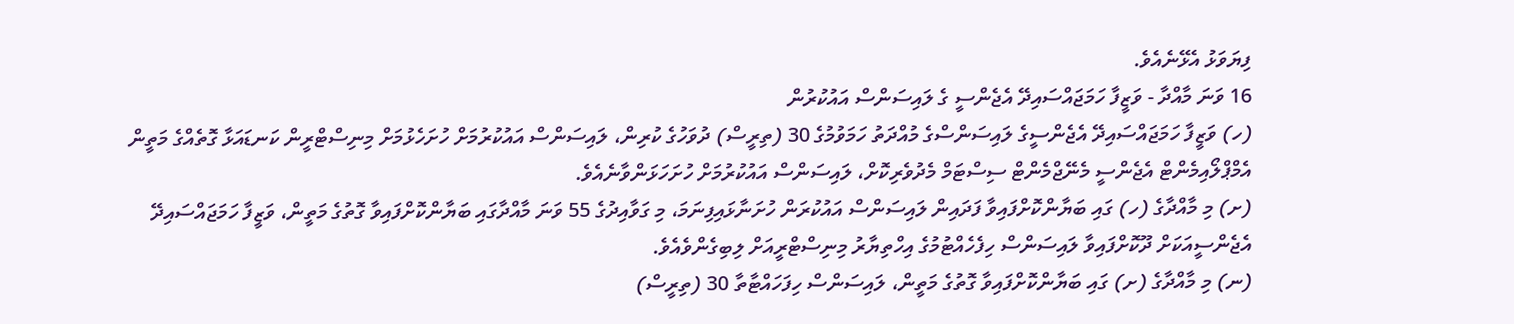ފިޔަވަޅު އެޅޭނެއެވެ.
16 ވަނަ މާއްދާ - ވަޒީފާ ހަމަޖައްސައިދޭ އެޖެންސީ ގެ ލައިސަންސް އައުކުރުން
(ހ) ވަޒީފާ ހަމަޖައްސައިދޭ އެޖެންސީގެ ލައިސަންސްގެ މުއްދަތު ހަމަވުމުގެ 30 (ތިރީސް) ދުވަހުގެ ކުރިން، ލައިސަންސް އައުކުރުމަށް ހުށަހެޅުމަށް މިނިސްޓްރީން ކަނޑައަޅާ ގޮތެއްގެ މަތީން އެމްޕްލޯއިމެންޓް އެޖެންސީ މެނޭޖްމެންޓް ސިސްޓަމް މެދުވެރިކޮށް، ލައިސަންސް އައުކުރުމަށް ހުށަހަޅަންވާނެއެވެ.
(ށ) މި މާއްދާގެ (ހ) ގައި ބަޔާންކޮށްފައިވާ ފަދައިން ލައިސަންސް އައުކުރަން ހުށަނާޅައިފިނަމަ، މި ގަވާއިދުގެ 55 ވަނަ މާއްދާގައި ބަޔާންކޮށްފައިވާ ގޮތުގެ މަތީން، ވަޒީފާ ހަމަޖައްސައިދޭ އެޖެންސީއަކަށް ދޫކޮށްފައިވާ ލައިސަންސް ހިފެހެއްޓުމުގެ އިހްތިޔާރު މިނިސްޓްރީއަށް ލިބިގެންވެއެވެ.
(ނ) މި މާއްދާގެ (ށ) ގައި ބަޔާންކޮށްފައިވާ ގޮތުގެ މަތީން، ލައިސަންސް ހިފަހައްޓާތާ 30 (ތިރީސް)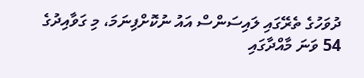ދުވަހުގެ ތެރޭގައި ލައިސަންސް އައު ނުކޮށްފިނަމަ، މި ގަވާއިދުގެ 54 ވަނަ މާއްދާގައި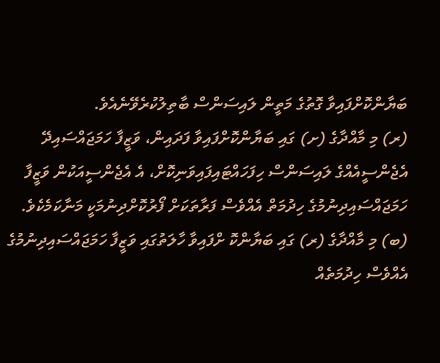ބަޔާންކޮށްފައިވާ ގޮތުގެ މަތީން ލައިސަންސް ބާތިލުކުރެވޭނެއެވެ.
(ރ) މި މާއްދާގެ (ށ) ގައި ބަޔާންކޮށްފައިވާ ފަދައިން، ވަޒީފާ ހަމަޖައްސައިދޭ އެޖެންސީއެއްގެ ލައިސަންސް ހިފަހައްޓައިފައިވަނިކޮށް، އެ އެޖެންސީއަކުން ވަޒީފާ ހަމަޖައްސައިދިނުމުގެ ހިދުމަތް އެއްވެސް ފަރާތަކަށް ފޯރުކޮށްދިނުމަކީ މަނާކަމެކެވެ.
(ބ) މި މާއްދާގެ (ރ) ގައި ބަޔާންކޮ ށްފައިވާ ހާލަތުގައި ވަޒީފާ ހަމަޖައްސައިދިނުމުގެ އެއްވެސް ހިދުމަތެއް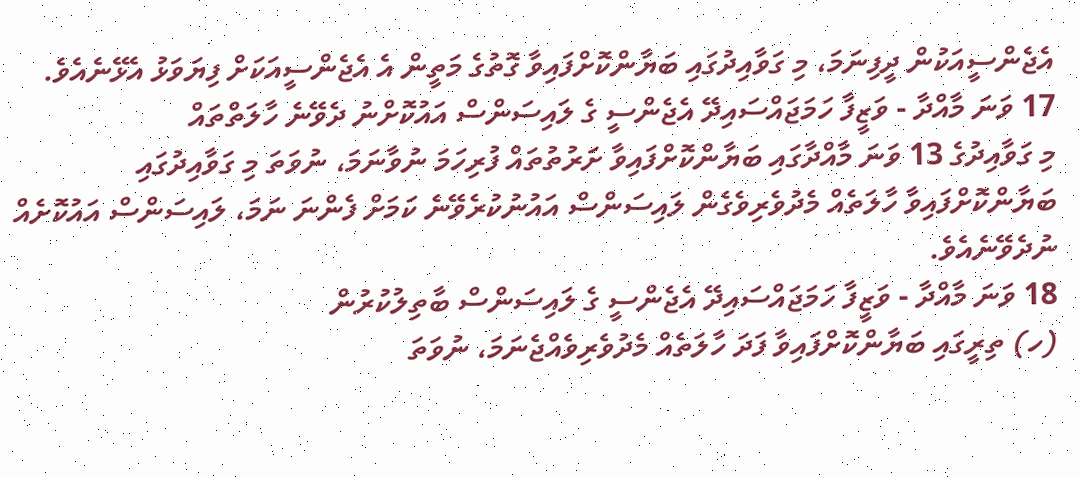އެޖެންސީއަކުން ދީފިނަމަ، މި ގަވާއިދުގައި ބަޔާންކޮށްފައިވާ ގޮތުގެ މަތީން އެ އެޖެންސީއަކަށް ފިޔަވަޅު އެޅޭނެއެވެ.
17 ވަނަ މާއްދާ - ވަޒީފާ ހަމަޖައްސައިދޭ އެޖެންސީ ގެ ލައިސަންސް އައުކޮށްނު ދެވޭނެ ހާލަތްތައް
މި ގަވާއިދުގެ 13 ވަނަ މާއްދާގައި ބަޔާންކޮށްފައިވާ ށަރުތުތައް ފުރިހަމަ ނުވާނަމަ، ނުވަތަ މި ގަވާއިދުގައި ބަޔާންކޮށްފައިވާ ހާލަތެއް މެދުވެރިވެގެން ލައިސަންސް އައުނުކުރެވޭނެ ކަމަށް ފެންނަ ނަމަ، ލައިސަންސް އައުކޮށެއް ނުދެވޭނެއެވެ.
18 ވަނަ މާއްދާ - ވަޒީފާ ހަމަޖައްސައިދޭ އެޖެންސީ ގެ ލައިސަންސް ބާތިލުކުރުން
(ހ) ތިރީގައި ބަޔާންކޮށްފައިވާ ފަދަ ހާލަތެއް މެދުވެރިވެއްޖެނަމަ، ނުވަތަ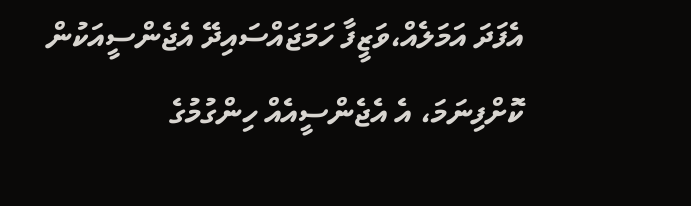އެފަދަ އަމަލެއް،ވަޒީފާ ހަމަޖައްސައިދޭ އެޖެންސީއަކުން ކޮށްފިނަމަ، އެ އެޖެންސީއެއް ހިންގުމުގެ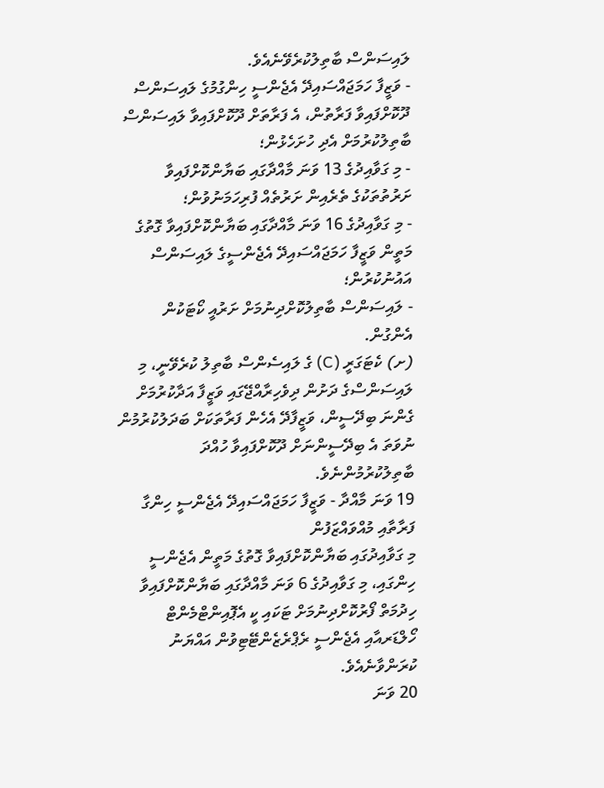ލައިސަންސް ބާތިލުކުރެވޭނެއެވެ.
- ވަޒީފާ ހަމަޖައްސައިދޭ އެޖެންސީ ހިންގުމުގެ ލައިސަންސް ދޫކޮށްފައިވާ ފަރާތުން، އެ ފަރާތަށް ދޫކޮށްފައިވާ ލައިސަންސް ބާތިލުކުރުމަށް އެދި ހުށަހެޅުން؛
- މި ގަވާއިދުގެ 13 ވަނަ މާއްދާގައި ބަޔާންކޮށްފައިވާ ށަރުތުތަކުގެ ތެރެއިން ށަރުތެއް ފުރިހަމަނުވުން؛
- މި ގަވާއިދުގެ 16 ވަނަ މާއްދާގައި ބަޔާންކޮށްފައިވާ ގޮތުގެ މަތީން ވަޒީފާ ހަމަޖައްސައިދޭ އެޖެންސީގެ ލައިސަންސް އައުނުކުރުން؛
- ލައިސަންސް ބާތިލުކޮށްދިނުމަށް ށަރުއީ ކޯޓަކުން އެންގުން.
(ށ) ކެޓަގަރީ (C) ގެ ލައިސެންސް ބާތިލު ކުރެވޭނީ، މި ލައިސަންސްގެ ދަށުން ދިވެހިރާއްޖޭގައި ވަޒީފާ އަދާކުރުމަށް ގެންނަ ބިދޭސީން، ވަޒީފާދޭ އެހެން ފަރާތަކަށް ބަދަލުކުރުމުން ނުވަތަ އެ ބިދޭސީންނަށް ދޫކޮށްފައިވާ ހުއްދަ ބާތިލުކުރުމުންނެވެ.
19 ވަނަ މާއްދާ - ވަޒީފާ ހަމަޖައްސައިދޭ އެޖެންސީ ހިންގާ ފަރާތާއި މުއްވައްޒަފުން
މި ގަވާއިދުގައި ބަޔާންކޮށްފައިވާ ގޮތުގެ މަތީން އެޖެންސީ ހިންގައި، މި ގަވާއިދުގެ 6 ވަނަ މާއްދާގައި ބަޔާންކޮށްފައިވާ ހިދުމަތް ފޯރުކޮށްދިނުމަށް ޓަކައި ކީ އެޕޮއިންޓްމެންޓް ހޯލްޑަރއާއި އެޖެންސީ ރެޕްރެޒެންޓޭޓިވުން އައްޔަނު ކުރަންވާނެއެވެ.
20 ވަނަ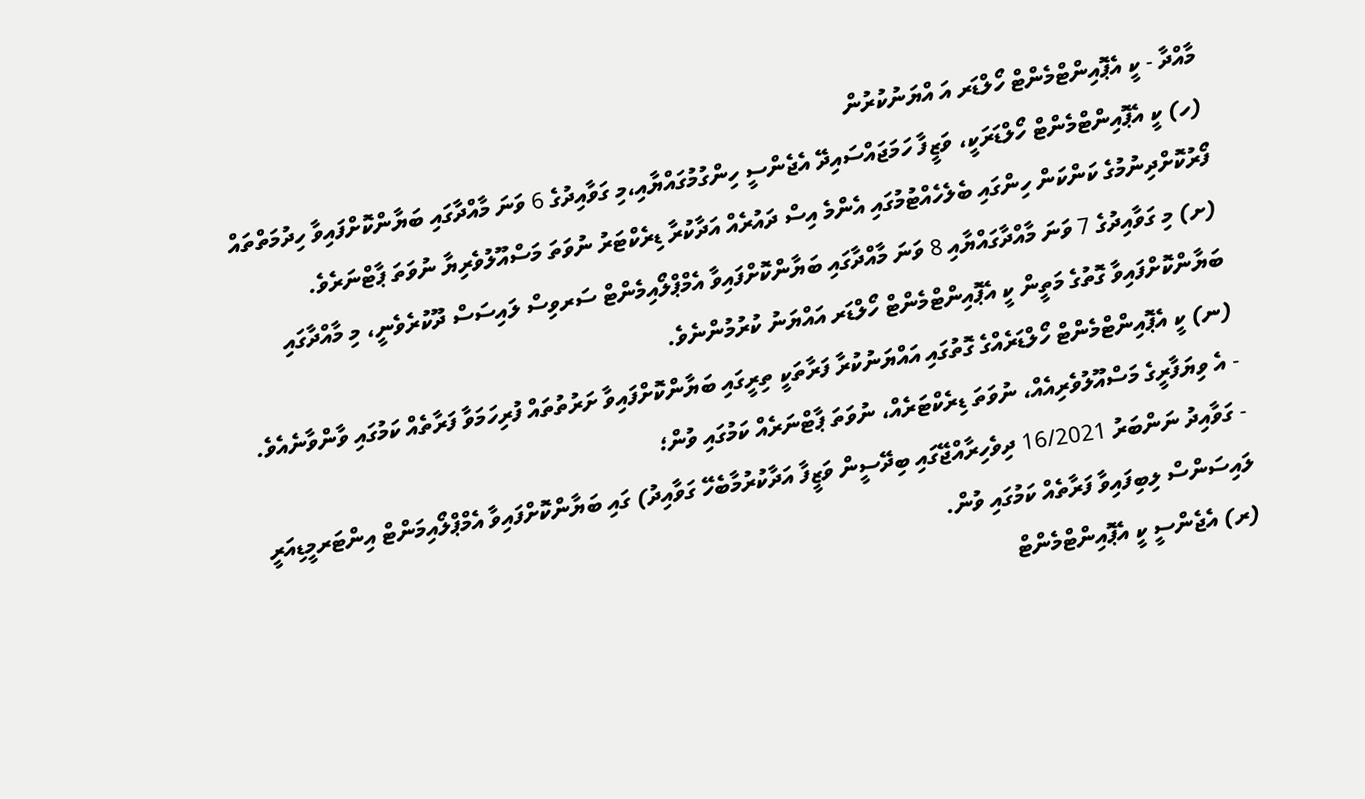މާއްދާ - ކީ އެޕޮއިންޓްމެންޓް ހޯލްޑަރ އަ އްޔަނުކުރުން
(ހ) ކީ އެޕޮއިންޓްމެންޓް ހޯލްޑަރަކީ، ވަޒީފާ ހަމަޖައްސައިދޭ އެޖެންސީ ހިންގުމުގައްޔާއި،މި ގަވާއިދުގެ 6 ވަނަ މާއްދާގައި ބަޔާންކޮށްފައިވާ ހިދުމަތްތައް ފޯރުކޮށްދިނުމުގެ ކަންކަން ހިންގައި ބެލެހެއްޓުމުގައި އެންމެ އިސް ދައުރެއް އަދާކުރާ ޑިރެކްޓަރު ނުވަތަ މަސްއޫލުވެރިޔާ ނުވަތަ ޕާޓްނަރެވެ.
(ށ) މި ގަވާއިދުގެ 7 ވަނަ މާއްދާގައްޔާއި 8 ވަނަ މާއްދާގައި ބަޔާންކޮށްފައިވާ އެމްޕްލޯއިމެންޓް ސަރވިސް ލައިސަސް ދޫކުރެވެނީ، މި މާއްދާގައި ބަޔާންކޮށްފައިވާ ގޮތުގެ މަތީން ކީ އެޕޮއިންޓްމެންޓް ހޯލްޑަރ އައްޔަނު ކުރުމުންނެވެ.
(ނ) ކީ އެޕޮއިންޓްމެންޓް ހޯލްޑަރެއްގެ ގޮތުގައި އައްޔަނުކުރާ ފަރާތަކީ ތިރީގައި ބަޔާންކޮށްފައިވާ ށަރުތުތައް ފުރިހަމަވާ ފަރާތެއް ކަމުގައި ވާންވާނެއެވެ.
- އެ ވިޔަފާރީގެ މަސްއޫލުވެރިއެއް، ނުވަތަ ޑިރެކްޓަރެއް، ނުވަތަ ޕާޓްނަރެއް ކަމުގައި ވުން؛
- ގަވާއިދު ނަންބަރު 16/2021 ދިވެހިރާއްޖޭގައި ބިދޭސީން ވަޒީފާ އަދާކުރުމާބެހޭ ގަވާއިދު) ގައި ބަޔާންކޮށްފައިވާ އެމްޕްލޯއިމަންޓް އިންޓަރމީޑިއަރީ ލައިސަންސް ލިބިފައިވާ ފަރާތެއް ކަމުގައި ވުން.
(ރ) އެޖެންސީ ކީ އެޕޮއިންޓްމެންޓް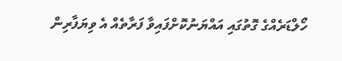ހޯލްޑަރެއްގެ ގޮތުގައި އައްޔަނުކޮށްފައިވާ ފަރާތެއް އެ ވިޔަފާރިން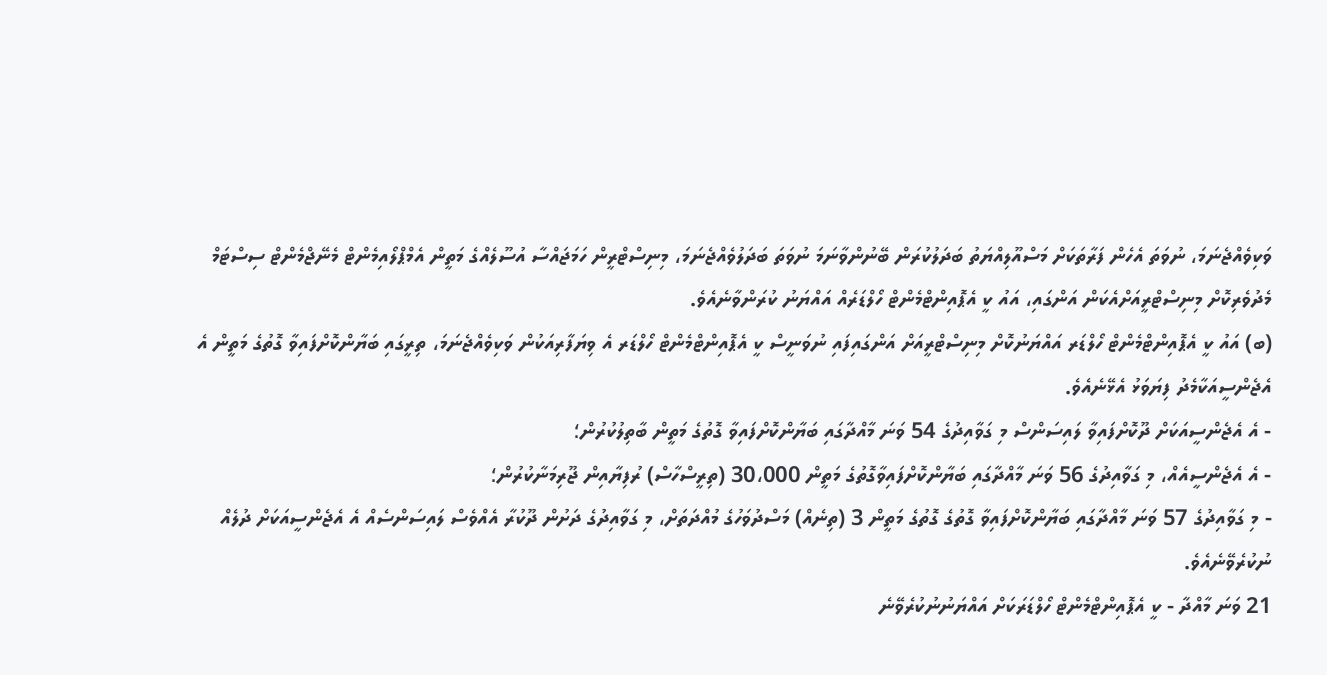ވަކިވެއްޖެނަމަ، ނުވަތަ އެހެން ފަރާތަކަށް މަސްއޫލިއްޔަތު ބަދަލުކުރަން ބޭނުންވާނަމަ ނުވަތަ ބަދަލުވެއްޖެނަމަ، މިނިސްޓްރީން ހަމަޖައްސާ އުސޫލެއްގެ މަތީން އެމްޕްލޯއިމެންޓް މެނޭޖްމެންޓް ސިސްޓަމް މެދުވެރިކޮށް މިނިސްޓްރީއަށްއެކަން އަންގައި، އައު ކީ އެޕޮއިންޓްމެންޓް ހޯލްޑަރެއް އައްޔަނު ކުރަންވާނެއެވެ.
(ބ) އައު ކީ އެޕޮއިންޓްމެންޓް ހޯލްޑަރ އައްޔަނުކޮށް މިނިސްޓްރީއަށް އަންގައިފައި ނުވަނީސް ކީ އެޕޮއިންޓްމެންޓް ހޯލްޑަރ އެ ވިޔަފާރިއަކުން ވަކިވެއްޖެނަމަ، ތިރީގައި ބަޔާންކޮށްފައިވާ ގޮތުގެ މަތީން އެ އެޖެންސީއަކާމެދު ފިޔަވަޅު އެޅޭނެއެވެ.
- އެ އެޖެންސީއަކަށް ދޫކޮށްފައިވާ ލައިސަންސް މި ގަވާއިދުގެ 54 ވަނަ މާއްދާގައި ބަޔާންކޮށްފައިވާ ގޮތުގެ މަތީން ބާތިލުކުރުން؛
- އެ އެޖެންސީއެއް، މި ގަވާއިދުގެ 56 ވަނަ މާއްދާގައި ބަޔާންކޮށްފައިވާގޮތުގެ މަތީން 30،000 (ތިރީސްހާސް) ރުފިޔާއިން ޖޫރިމަނާކުރުން؛
- މި ގަވާއިދުގެ 57 ވަނަ މާއްދާގައި ބަޔާންކޮށްފައިވާ ގޮތުގެ ގޮތުގެ މަތީން 3 (ތިނެއް) މަސްދުވަހުގެ މުއްދަތަށް، މި ގަވާއިދުގެ ދަށުން ދޫކުރާ އެއްވެސް ލައިސަންސެއް އެ އެޖެންސީއަކަށް ދުލެއް ނުކުރެވޭނެއެވެ.
21 ވަނަ މާއްދާ - ކީ އެޕޮއިންޓްމެންޓް ހޯލްޑަރަކަށް އައްޔަނުނުކުރެވޭނެ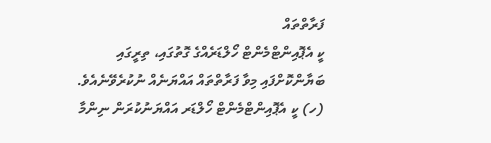ފަރާތްތައް
ކީ އެޕޮއިންޓްމެންޓް ހޯލްޑަރެއްގެ ގޮތުގައި، ތިރީގައި ބަޔާންކޮށްފައި މިވާ ފަރާތްތައް އައްޔަނެއް ނުކުރެވޭނެއެވެ.
(ހ) ކީ އެޕޮއިންޓްމެންޓް ހޯލްޑަރ އައްޔަނުކުރަން ނިންމާ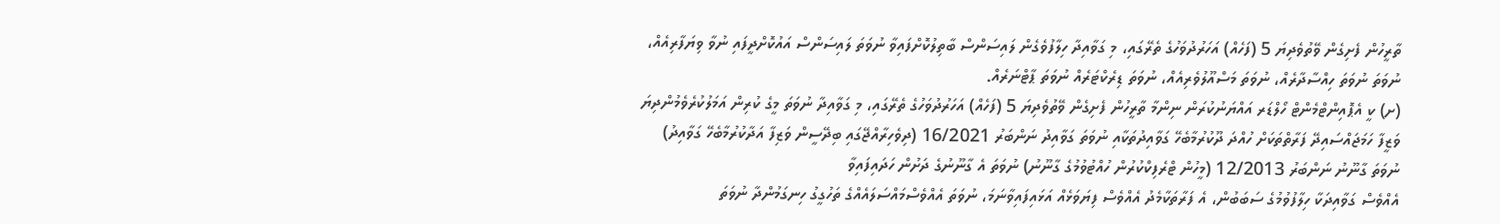ތާރީހުން ފެށިގެން ވޭތުވެދިޔަ 5 (ފަހެއް) އަހަރުދުވަހުގެ ތެރޭގައި، މި ގަވާއިދާ ހިލާފުވެގެން ލައިސަންސް ބާތިލުކޮށްފައިވާ ނުވަތަ ލައިސަންސް އައުކޮށްދީފައި ނުވާ ވިޔަފާރިއެއް، ނުވަތަ ނުވަތަ ހިއްސާދާރެއް، ނުވަތަ މަސްއޫލުވެރިއެއް، ނުވަތަ ޑިރެކްޓަރެއް ނުވަތަ ޕާޓްނަރެއް.
(ށ) ކީ އެޕޮއިންޓްމެންޓް ހޯލްޑަރ އައްޔަނުކުރަން ނިންމާ ތާރީހުން ފެށިގެން ވޭތުވެދިޔަ 5 (ފަހެއް) އަހަރުދުވަހުގެ ތެރޭގައި، މި ގަވާއިދާ ނުވަތަ މީގެ ކުރިން އަމަލުކުރެވެމުންދިޔަ ވަޒީފާ ހަމަޖައްސައިދޭ ފަރާތްތަކަށް ހުއްދަ ދޫކުރުމާބެހޭ ގަވާއިދުތަކާއި ނުވަތަ ގަވާއިދު ނަންބަރު 16/2021 (ދިވެހިރާއްޖޭގައި ބިދޭސީން ވަޒިފާ އަދާކުރުމާބެހޭ ގަވާއިދު) ނުވަތަ ގާނޫނު ނަންބަރު 12/2013 (މީހުން ޓްރެފިކްކުރުން ހުއްޓުވުމުގެ ގާނޫނު) ނުވަތަ އެ ގާނޫނުގެ ދަށުން ހަދައިފައިވާ
އެއްވެސް ގަވާއިދަކާ ހިލާފުވުމުގެ ސަބަބުން، އެ ފަރާތަކާމެދު އެއްވެސް ފިޔަވަޅެއް އަޅައިފައިވާނަމަ، ނުވަތަ އެއްވެސްމައްސަލައެއްގެ ތަހުގީގު ހިނގަމުންދާ ނުވަތަ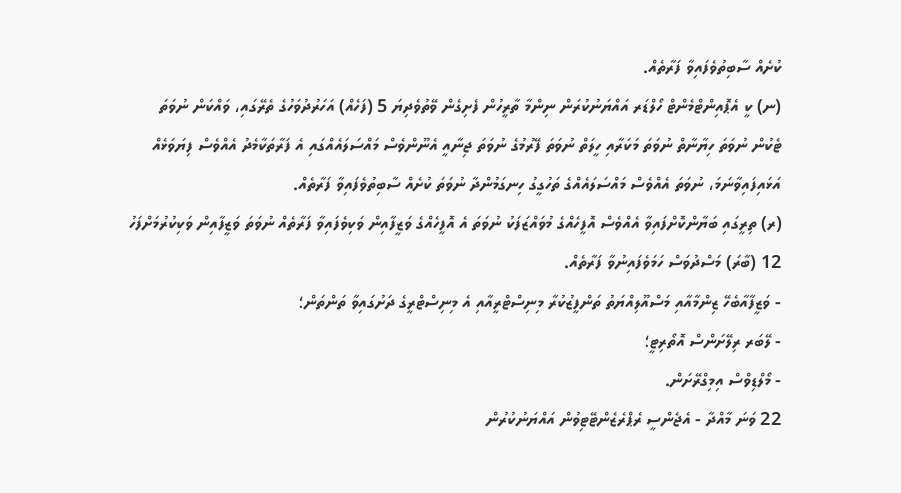ކުށެއް ސާބިތުވެފައިވާ ފަރާތެއް.
(ނ) ކީ އެޕޮއިންޓްމެންޓް ހޯލްޑަރ އައްޔަނުކުރަން ނިންމާ ތާރީހުން ފެށިގެން ވޭތުވެދިޔަ 5 (ފަހެއް) އަހަރުދުވަހުގެ ތެރޭގައި، ވައްކަން ނުވަތަ ޓެކުން ނުވަތަ ހިޔާނާތް ނުވަތަ މަކަރާއި ހީލަތް ނުވަތަ ފޭރުމުގެ ނުވަތަ ޖިނާއީ އެނޫންވެސް މައްސަލައެއްގައި އެ ފަރާތަކާމެދު އެއްވެސް ފިޔަވަޅެއް އަޅައިފައިވާނަމަ، ނުވަތަ އެއްވެސް މައްސަލައެއްގެ ތަހުގީގު ހިނގަމުންދާ ނުވަތަ ކުށެއް ސާބިތުވެފައިވާ ފަރާތެއް.
(ރ) ތިރީގައި ބަޔާންކޮށްފައިވާ އެއްވެސް އޮފީހެއްގެ މުވައްޒަފަކު ނުވަތަ އެ އޮފީހެއްގެ ވަޒީފާއިން ވަކިވެފައިވާ ފަރާތެއް ނުވަތަ ވަޒީފާއިން ވަކިކުރުމަށްފަހު 12 (ބާރަ) މަސްދުވަސް ހަމަވެފައިނުވާ ފަރާތެއް.
- ވަޒީފާއާބެހޭ ޒިންމާއާއި މަސްއޫލިއްޔަތު ތަންފީޒުކުރާ މިނިސްޓްރީއާއި އެ މިނިސްޓްރީގެ ދަށުގައިވާ ތަންތަން؛
- ލޭބަރ ރިލޭށަންސް އޮތޯރިޓީ؛
- މޯލްޑިވްސް އިމިގްރޭށަން.
22 ވަނަ މާއްދާ - އެޖެންސީ ރެޕްރެޒެންޓޭޓިވުން އައްޔަނުކުރުން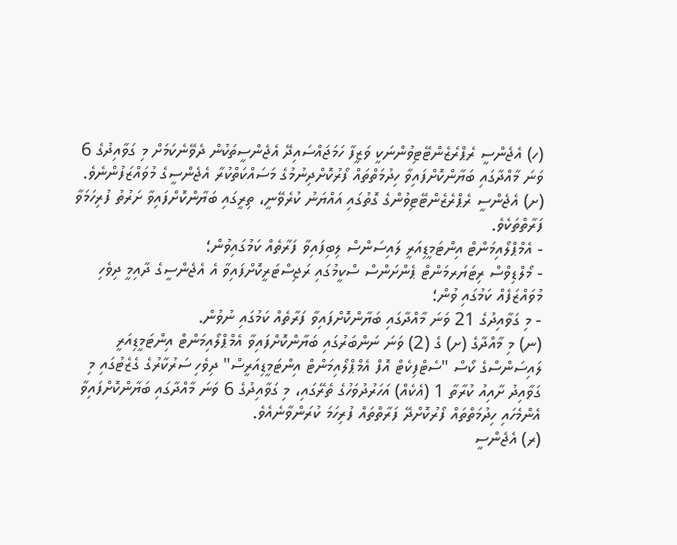(ހ) އެޖެންސީ ރެޕްރެޒެންޓޭޓިވުންނަކީ ވަޒީފާ ހަމަޖައްސައިދޭ އެޖެންސީތަކުން ދެވޭނެކަމަށް މި ގަވާއިދުގެ 6 ވަނަ މާއްދާގައި ބަޔާންކޮށްފައިވާ ހިދުމަތްތައް ފޯރުކޮށްދިނުމުގެ މަސައްކަތްކުރާ އެޖެންސީގެ މުވައްޒަފުންނެވެ.
(ށ) އެޖެންސީ ރެޕްރެޒެންޓޭޓިވުންގެ ގޮތުގައި އައްޔަނު ކުރެވޭނީ، ތިރީގައި ބަޔާންކޮށްފައިވާ ށަރުތު ފުރިހަމަވާ ފަރާތްތަކެވެ.
- އެމްޕްލޯއިމަންޓް އިންޓަމީޑިއަރީ ލައިސަންސް ލިބިފައިވާ ފަރާތެއް ކަމުގައިވުން؛
- މޯލްޑިވްސް ރިޓަޔަރމަންޓް ޕެންށަންސް ސްކީމުގައި ރަޖިސްޓަރީކޮށްފައިވާ އެ އެޖެންސީގެ ދާއިމީ ދިވެހި މުވައްޒަފެއް ކަމުގައި ވުން؛
- މި ގަވާއިދުގެ 21 ވަނަ މާއްދާގައި ބަޔާންކޮށްފައިވާ ފަރާތެއް ކަމުގައި ނުވުން.
(ނ) މި މާއްދާގެ (ށ) ގެ (2) ވަނަ ނަންބަރުގައި ބަޔާންކޮށްފައިވާ އެމްޕްލޯއިމަންޓް އިންޓަމީޑިއަރީ ލައިސަންސްގެ ކޯސް "ސެޓްފިކެޓް އޮފް އެމްޕްލޯއިމަންޓް އިންޓަމީޑިއަރީސް" ދިވެހި ސަރުކާރުގެ ގެޒެޓުގައި މި ގަވާއިދު ށާއިއު ކުރާތާ 1 (އެކެއް) އަހަރުދުވަހުގެ ތެރޭގައި، މި ގަވާއިދުގެ 6 ވަނަ މާއްދާގައި ބަޔާންކޮށްފައިވާ އެންމެހައި ހިދުމަތްތައް ފޯރުކޮށްދޭ ފަރާތްތައް ފުރިހަމަ ކުރަންވާނެއެވެ.
(ރ) އެޖެންސީ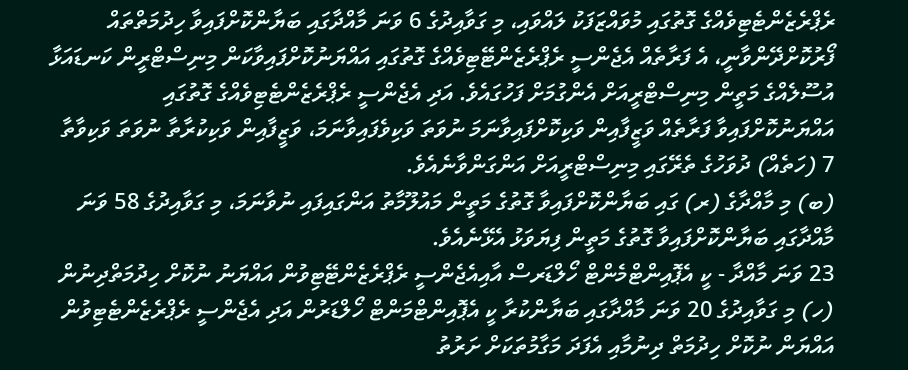ރެޕްރެޒެންޓެޓިވެއްގެ ގޮތުގައި މުވައްޒަފަކު ލައްވައި، މި ގަވާއިދުގެ 6 ވަނަ މާއްދާގައި ބަޔާންކޮށްފައިވާ ހިދުމަތްތައް ފޯރުކޮށްދޭންވާނީ، އެ ފަރާތެއް އެޖެންސީ ރެޕްރެޒެންޓޭޓިވެއްގެ ގޮތުގައި އައްޔަނުކޮށްފައިވާކަން މިނިސްޓްރީން ކަނޑައަޅާ އުސޫލެއްގެ މަތީން މިނިސްޓްރީއަށް އެންގުމަށް ފަހުގައެވެ. އަދި އެޖެންސީ ރެޕްރެޒެންޓެޓިވެއްގެ ގޮތުގައި އައްޔަނުކޮށްފައިވާ ފަރާތެއް ވަޒީފާއިން ވަކިކޮށްފައިވާނަމަ ނުވަތަ ވަކިވެފައިވާނަމަ، ވަޒީފާއިން ވަކިކުރާތާ ނުވަތަ ވަކިވާތާ 7 (ހަތެއް) ދުވަހުގެ ތެރޭގައި މިނިސްޓްރީއަށް އަންގަންވާނެއެވެ.
(ބ) މި މާއްދާގެ (ރ) ގައި ބަޔާންކޮށްފައިވާ ގޮތުގެ މަތީން މައުލޫމާތު އަންގައިފައި ނުވާނަމަ، މި ގަވާއިދުގެ 58 ވަނަ މާއްދާގައި ބަޔާންކޮށްފައިވާ ގޮތުގެ މަތީން ފިޔަވަޅު އެޅޭނެއެވެ.
23 ވަނަ މާއްދާ - ކީ އެޕޮއިންޓްމެންޓް ހޯލްޑަރސް އާއިއެޖެންސީ ރެޕްރެޒެންޓޭޓިވުން އައްޔަނު ނުކޮށް ހިދުމަތްދިނުން
(ހ) މި ގަވާއިދުގެ 20 ވަނަ މާއްދާގައި ބަޔާންކުރާ ކީ އެޕޮއިންޓްމަންޓް ހޯލްޑަރުން އަދި އެޖެންސީ ރެޕްރެޒެންޓެޓިވުން އައްޔަން ނުކޮށް ހިދުމަތް ދިނުމާއި އެފަދަ މަގާމުތަކަށް ށަރުތު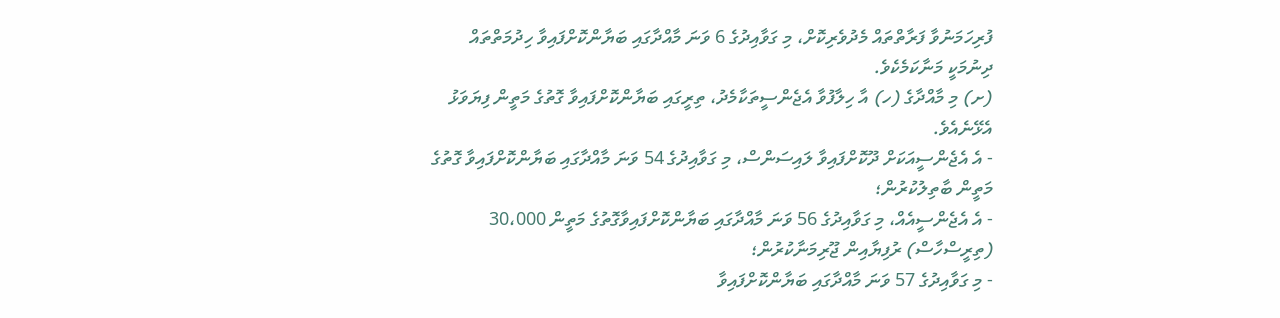ފުރިހަމަނުވާ ފަރާތްތައް މެދުވެރިކޮށް، މި ގަވާއިދުގެ 6 ވަނަ މާއްދާގައި ބަޔާންކޮށްފައިވާ ހިދުމަތްތައް ދިނުމަކީ މަނާކަމެކެވެ.
(ށ) މި މާއްދާގެ (ހ) އާ ހިލާފުވާ އެޖެންސީތަކާމެދު، ތިރީގައި ބަޔާންކޮށްފައިވާ ގޮތުގެ މަތީން ފިޔަވަޅު އެޅޭނެއެވެ.
- އެ އެޖެންސީއަކަށް ދޫކޮށްފައިވާ ލައިސަންސް، މި ގަވާއިދުގެ 54 ވަނަ މާއްދާގައި ބަޔާންކޮށްފައިވާ ގޮތުގެ މަތީން ބާތިލުކުރުން؛
- އެ އެޖެންސީއެއް، މި ގަވާއިދުގެ 56 ވަނަ މާއްދާގައި ބަޔާންކޮށްފައިވާގޮތުގެ މަތީން 30،000 (ތިރީސްހާސް) ރުފިޔާއިން ޖޫރިމަނާކުރުން؛
- މި ގަވާއިދުގެ 57 ވަނަ މާއްދާގައި ބަޔާންކޮށްފައިވާ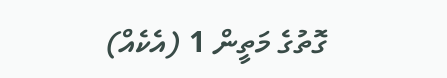ގޮތުގެ މަތީން 1 (އެކެއް)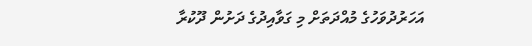އަހަރުދުވަހުގެ މުއްދަތަށް މި ގަވާއިދުގެ ދަށުން ދޫކުރާ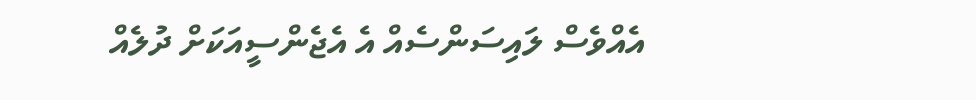އެއްވެސް ލައިސަންސެއް އެ އެޖެންސީއަކަށް ދުލެއް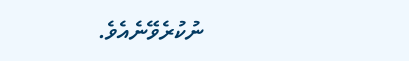ނުކުރެވޭނެއެވެ.